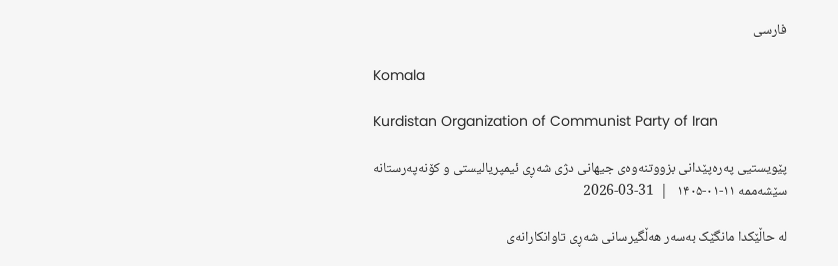فارسی

Komala

Kurdistan Organization of Communist Party of Iran

پێویستیی پەرەپێدانی بزووتنەوەی جیهانی دژی شەڕی ئیمپریالیستی و کۆنەپەرستانە
سێشەممە ۱۱-۰۱-۱۴۰۵   |  31-03-2026

لە حاڵێکدا مانگێک بەسەر هەڵگیرسانی شەڕی تاوانکارانەی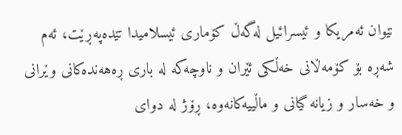نێوان ئەمریکا و ئیسرائیل لەگەڵ کۆماری ئیسلامیدا تێدەپەڕێت، ئەم شەڕە بۆ کۆمەڵانی خەڵکی ئێران و ناوچەکە لە باری ڕەهەندەکانی وێرانی و خەسار و زیانە گیانی و ماڵییەکانەوە، ڕۆژ لە دوای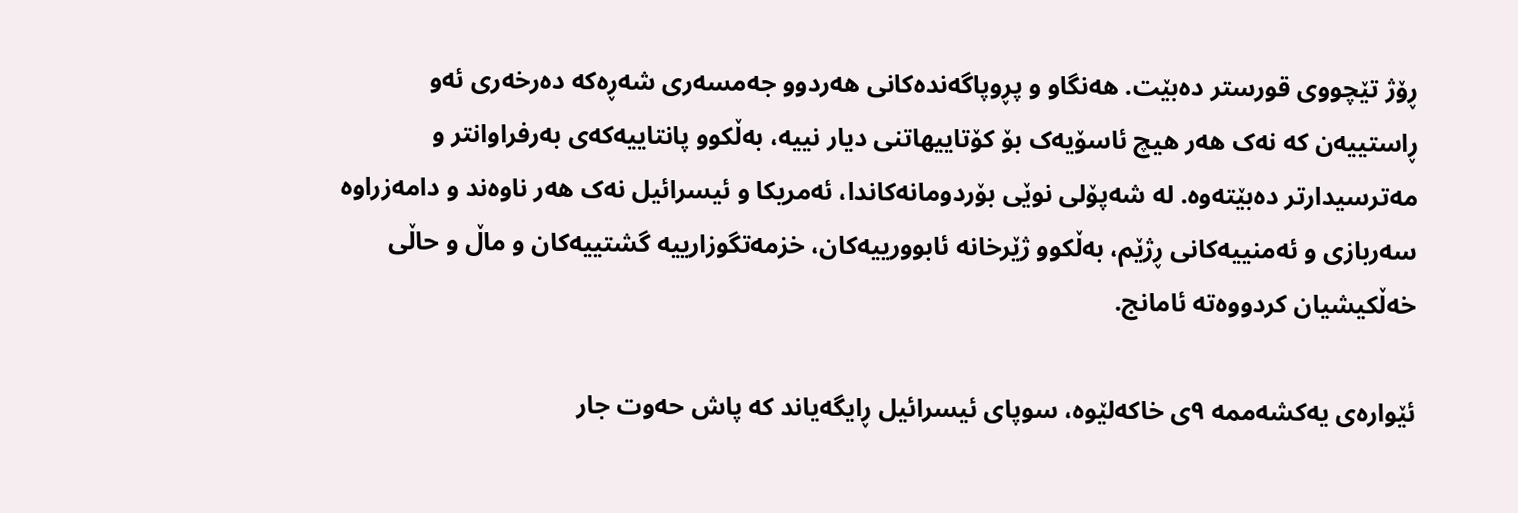ڕۆژ تێچووی قورستر دەبێت. هەنگاو و پڕوپاگەندەکانی هەردوو جەمسەری شەڕەکە دەرخەری ئەو ڕاستییەن کە نەک هەر هیچ ئاسۆیەک بۆ کۆتاییهاتنی دیار نییە، بەڵکوو پانتاییەکەی بەرفراوانتر و مەترسیدارتر دەبێتەوە. لە شەپۆلی نوێی بۆردومانەکاندا، ئەمریکا و ئیسرائیل نەک هەر ناوەند و دامەزراوە سەربازی و ئەمنییەکانی ڕژێم، بەڵکوو ژێرخانە ئابوورییەکان، خزمەتگوزارییە گشتییەکان و ماڵ و حاڵی خەڵکیشیان کردووەتە ئامانج.

ئێوارەی یەکشەممە ٩ی خاکەلێوە، سوپای ئیسرائیل ڕایگەیاند کە پاش حەوت جار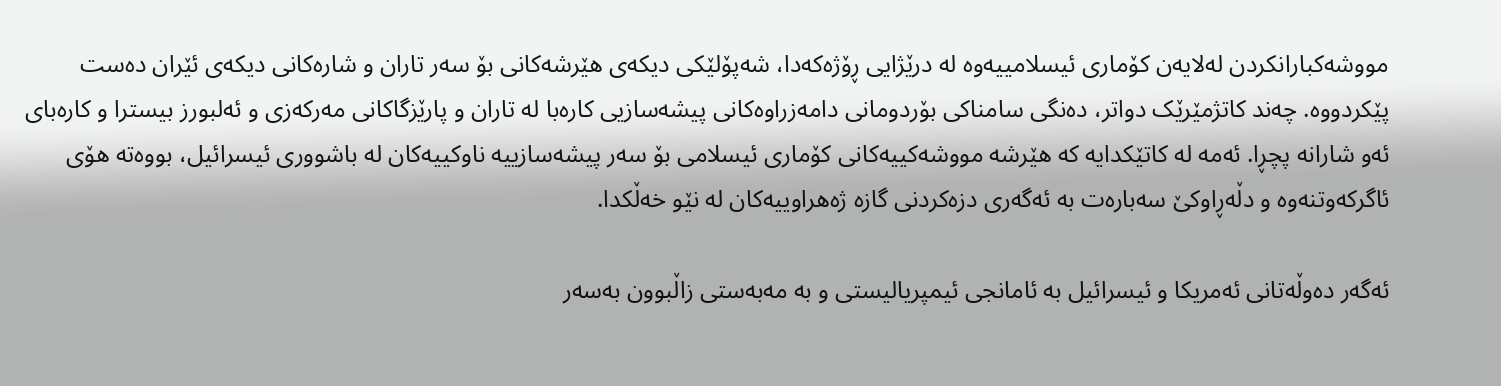مووشەکبارانکردن لەلایەن کۆماری ئیسلامییەوە لە درێژایی ڕۆژەکەدا، شەپۆلێکی دیکەی هێرشەکانی بۆ سەر تاران و شارەکانی دیکەی ئێران دەست پێکردووە. چەند کاتژمێرێک دواتر، دەنگی سامناکی بۆردومانی دامەزراوەکانی پیشەسازیی کارەبا لە تاران و پارێزگاکانی مەرکەزی و ئەلبورز بیسترا و کارەبای ئەو شارانە پچڕا. ئەمە لە کاتێکدایە کە هێرشە مووشەکییەکانی کۆماری ئیسلامی بۆ سەر پیشەسازییە ناوکییەکان لە باشووری ئیسرائیل، بووەتە هۆی ئاگرکەوتنەوە و دڵەڕاوکێ سەبارەت بە ئەگەری دزەکردنی گازە ژەهراوییەکان لە نێو خەڵکدا.

ئەگەر دەوڵەتانی ئەمریکا و ئیسرائیل بە ئامانجی ئیمپریالیستی و بە مەبەستی زاڵبوون بەسەر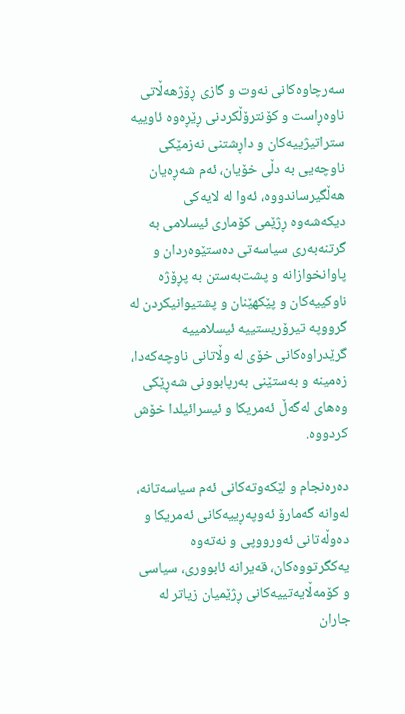سەرچاوەکانی نەوت و گازی ڕۆژهەڵاتی ناوەڕاست و کۆنترۆڵکردنی ڕێڕەوە ئاوییە ستراتیژییەکان و داڕشتنی نەزمێکی ناوچەیی بە دڵی خۆیان، ئەم شەڕەیان هەڵگیرساندووە، ئەوا لە لایەکی دیکەشەوە ڕژێمی کۆماری ئیسلامی بە گرتنەبەری سیاسەتی دەستێوەردان و پاوانخوازانە و پشت‌بەستن بە پڕۆژە ناوکییەکان و پێکهێنان و پشتیوانیکردن لە گرووپە تیرۆریستییە ئیسلامییە گرێدراوەکانی خۆی لە وڵاتانی ناوچەکەدا، زەمینە و بەستێنی بەرپابوونی شەڕێکی وەهای لەگەڵ ئەمریکا و ئیسرائیلدا خۆش کردووە.

دەرەنجام و لێکەوتەکانی ئەم سیاسەتانە، لەوانە گەمارۆ ئەوپەڕییەکانی ئەمریکا و دەوڵەتانی ئەورووپی و نەتەوە یەکگرتووەکان، قەیرانە ئابووری، سیاسی و کۆمەڵایەتییەکانی ڕژێمیان زیاتر لە جاران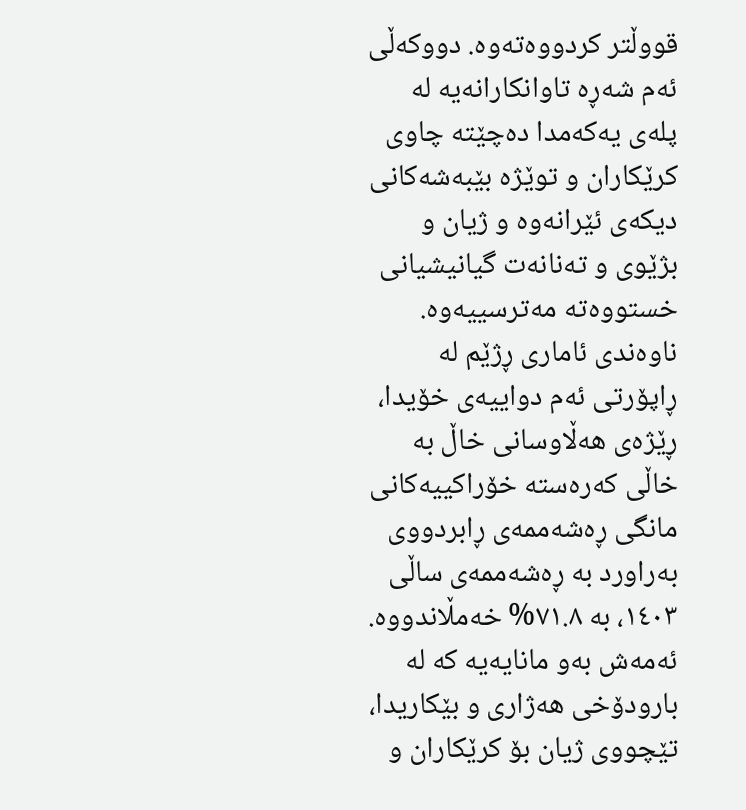قووڵتر کردووەتەوە. دووکەڵی ئەم شەڕە تاوانکارانەیە لە پلەی یەکەمدا دەچێتە چاوی کرێکاران و توێژە بێبەشەکانی دیکەی ئێرانەوە و ژیان و بژێوی و تەنانەت گیانیشیانی خستووەتە مەترسییەوە. ناوەندی ئاماری ڕژێم لە ڕاپۆرتی ئەم دواییەی خۆیدا، ڕێژەی هەڵاوسانی خاڵ بە خاڵی کەرەستە خۆراکییەکانی مانگی ڕەشەممەی ڕابردووی بەراورد بە ڕەشەممەی ساڵی ١٤٠٣، بە ٧١.٨% خەمڵاندووە. ئەمەش بەو مانایەیە کە لە بارودۆخی هەژاری و بێکاریدا، تێچووی ژیان بۆ کرێکاران و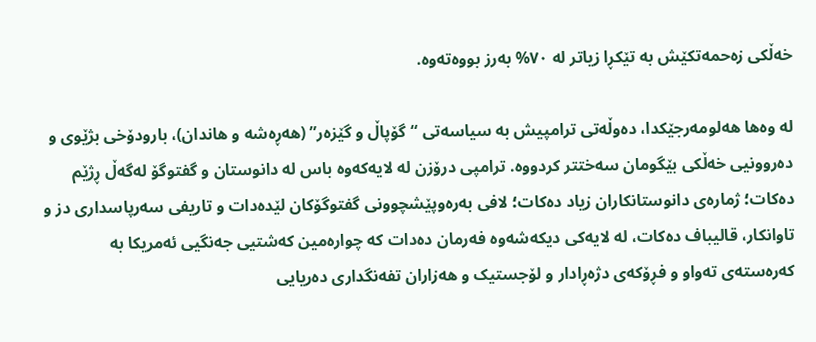خەڵکی زەحمەتکێش بە تێکڕا زیاتر لە ٧٠% بەرز بووەتەوە.

لە وەها هەلومەرجێکدا، دەوڵەتی ترامپیش بە سیاسەتی “گۆپاڵ و گێزەر” (هەڕەشە و هاندان)، بارودۆخی بژێوی و دەروونیی خەڵکی بێگومان سەختتر کردووە. ترامپی درۆزن لە لایەکەوە باس لە دانوستان و گفتوگۆ لەگەڵ ڕژێم دەکات؛ ژمارەی دانوستانکاران زیاد دەکات؛ لافی بەرەوپێشچوونی گفتوگۆکان لێدەدات و تاریفی سەرپاسداری دز و تاوانکار، قالیباف دەکات، لە لایەکی دیکەشەوە فەرمان دەدات کە چوارەمین کەشتیی جەنگیی ئەمریکا بە کەرەستەی تەواو و فڕۆکەی دژەڕادار و لۆجستیک و هەزاران تفەنگداری دەریایی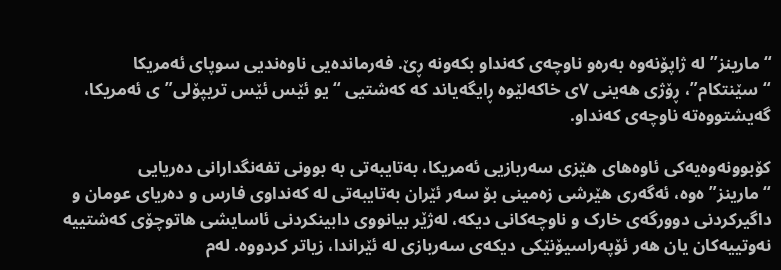“مارینز” لە ژاپۆنەوە بەرەو ناوچەی کەنداو بکەونە ڕێ. فەرماندەیی ناوەندیی سوپای ئەمریکا “سێنتکام”، ڕۆژی هەینی ٧ی خاکەلێوە ڕایگەیاند کە کەشتیی “یو ئێس ئێس تریپۆلی”ی ئەمریکا، گەیشتووەتە ناوچەی کەنداو.

کۆبوونەوەیەکی ئاوەهای هێزی سەربازیی ئەمریکا، بەتایبەتی بە بوونی تفەنگدارانی دەریایی “مارینز”ەوە، ئەگەری هێرشی زەمینی بۆ سەر ئێران بەتایبەتی لە کەنداوی فارس و دەریای عومان و داگیرکردنی دوورگەی خارک و ناوچەکانی دیکە، لەژێر بیانووی دابینکردنی ئاسایشی هاتوچۆی کەشتییە نەوتییەکان یان هەر ئۆپەراسیۆنێکی دیکەی سەربازی لە ئێراندا، زیاتر کردووە. لەم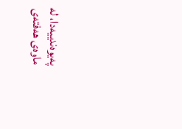پەیوەندییەدا، لە ماوەی هەفتەی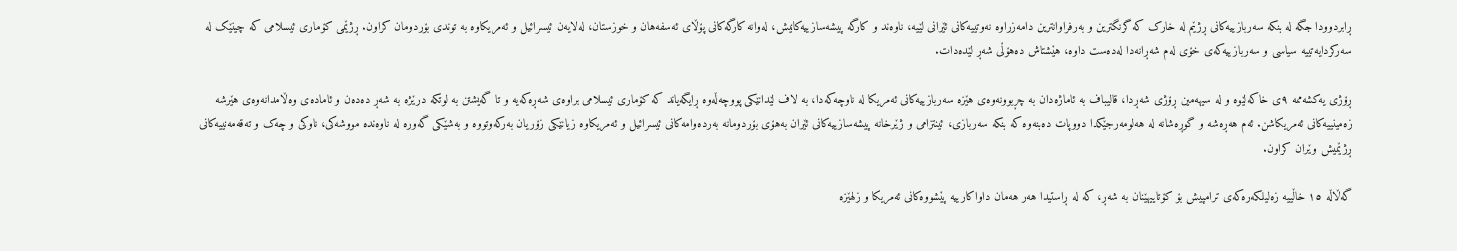ڕابردوودا جگە لە بنکە سەربازییەکانی ڕژێم لە خارک کە گرنگترین و بەرفراوانترین دامەزراوە نەوتییەکانی ئێرانی لێیە، ناوەند و کارگە پیشەسازییەکانیش، لەوانە کارگەکانی پۆڵای ئەسفەهان و خوزستان، لەلایەن ئیسرائیل و ئەمریکاوە بە توندی بۆردومان کراون. ڕژێمی کۆماری ئیسلامی کە چینێک لە سەرکردایەتییە سیاسی و سەربازییەکەی خۆی لەم شەڕانەدا لەدەست داوە، هێشتاش دەهۆڵی شەڕ لێدەدات.

ڕۆژی یەکشەممە ٩ی خاکەلێوە و لە سیهەمین ڕۆژی شەڕدا، قالیباف بە ئاماژەدان بە چڕبوونەوەی هێزە سەربازییەکانی ئەمریکا لە ناوچەکەدا، بە لاف لێدانێکی پووچەڵەوە ڕایگەیاند کە کۆماری ئیسلامی براوەی شەڕەکەیە و تا گەیشتن بە لوتکە درێژە بە شەڕ دەدەن و ئامادەی وەڵامدانەوەی هێرشە زەمینییەکانی ئەمریکاشن. ئەم هەڕەشە و گوڕەشانە لە هەلومەرجێکدا دووپات دەبنەوە کە بنکە سەربازی، ئینتزامی و ژێرخانە پیشەسازییەکانی ئێران بەهۆی بۆردومانە بەردەوامەکانی ئیسرائیل و ئەمریکاوە زیانێکی زۆریان بەرکەوتووە و بەشێکی گەورە لە ناوەندە مووشەکی، ناوکی و چەک و تەقەمەنییەکانی ڕژێمیش وێران کراون.

گەڵاڵە ١٥ خاڵییە زەلیلکەرەکەی ترامپیش بۆ کۆتاییهێنان بە شەڕ، کە لە ڕاستیدا هەر هەمان داواکارییە پێشووەکانی ئەمریکا و زلهێزە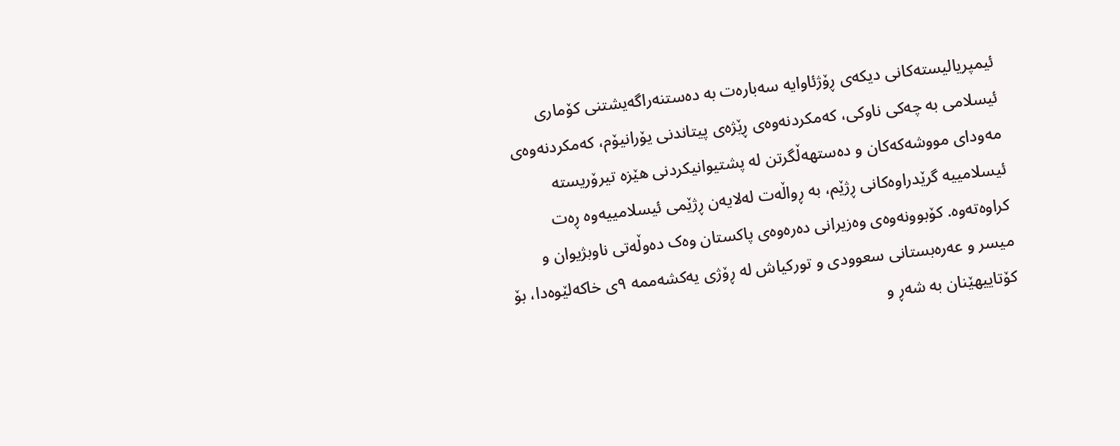ئیمپریالیستەکانی دیکەی ڕۆژئاوایە سەبارەت بە دەستنەراگەیشتنی کۆماری ئیسلامی بە چەکی ناوکی، کەمکردنەوەی ڕێژەی پیتاندنی یۆرانیۆم، کەمکردنەوەی مەودای مووشەکەکان و دەستهەڵگرتن لە پشتیوانیکردنی هێزە تیرۆریستە ئیسلامییە گرێدراوەکانی ڕژێم، بە ڕواڵەت لەلایەن ڕژێمی ئیسلامییەوە ڕەت کراوەتەوە. کۆبوونەوەی وەزیرانی دەرەوەی پاکستان وەک دەوڵەتی ناوبژیوان و میسر و عەرەبستانی سعوودی و تورکیاش لە ڕۆژی یەکشەممە ٩ی خاکەلێوەدا، بۆ کۆتاییهێنان بە شەڕ و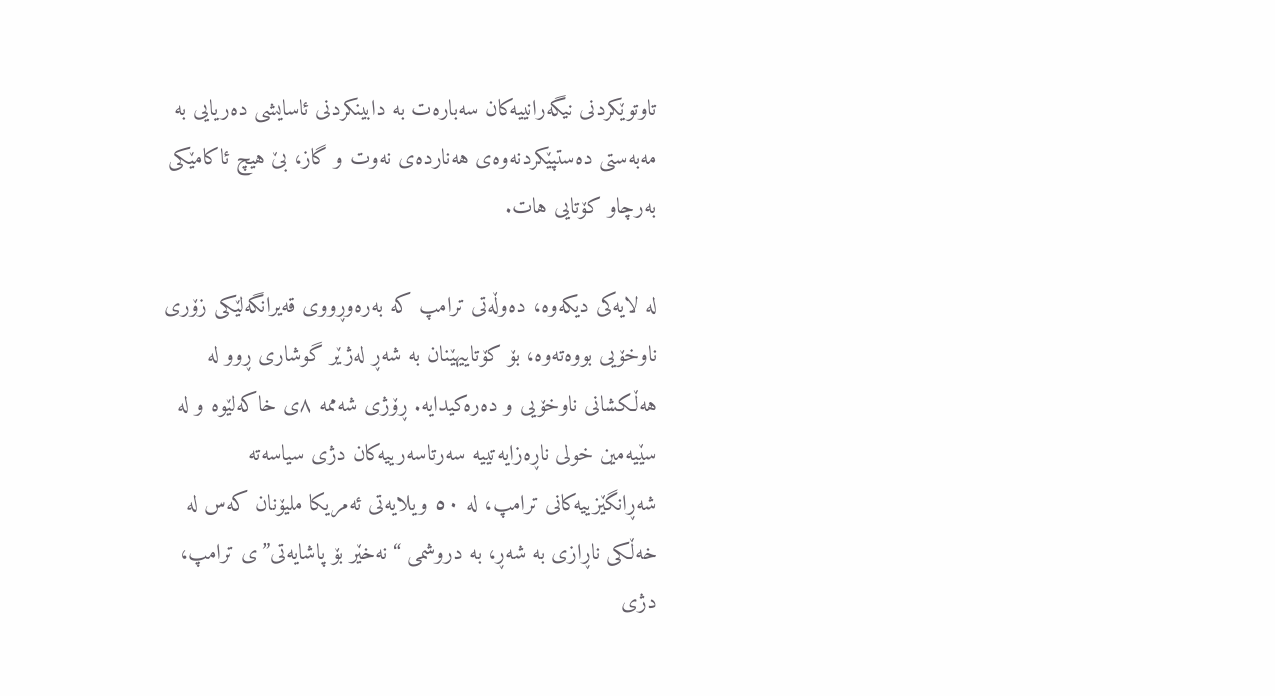تاوتوێکردنی نیگەرانییەکان سەبارەت بە دابینکردنی ئاسایشی دەریایی بە مەبەستی دەستپێکردنەوەی هەناردەی نەوت و گاز، بێ هیچ ئاکامێکی بەرچاو کۆتایی هات.

لە لایەکی دیکەوە، دەوڵەتی ترامپ کە بەرەوڕووی قەیرانگەلێکی زۆری ناوخۆیی بووەتەوە، بۆ کۆتاییهێنان بە شەڕ لەژێر گوشاری ڕوو لە هەڵکشانی ناوخۆیی و دەرەکیدایە. ڕۆژی شەممە ٨ی خاکەلێوە و لە سێیەمین خولی ناڕەزایەتییە سەرتاسەرییەکان دژی سیاسەتە شەڕانگێزییەکانی ترامپ، لە ٥٠ ویلایەتی ئەمریکا ملیۆنان کەس لە خەڵکی ناڕازی بە شەڕ، بە دروشمی “نەخێر بۆ پاشایەتی”ی ترامپ، دژی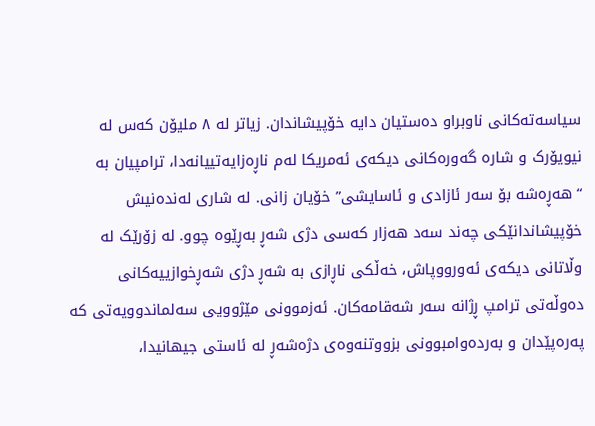سیاسەتەکانی ناوبراو دەستیان دایە خۆپیشاندان. زیاتر لە ٨ ملیۆن کەس لە نیویۆرک و شارە گەورەکانی دیکەی ئەمریکا لەم ناڕەزایەتییانەدا، ترامپیان بە “هەڕەشە بۆ سەر ئازادی و ئاسایشی” خۆیان زانی. لە شاری لەندەنیش خۆپیشاندانێکی چەند سەد هەزار کەسی دژی شەڕ بەڕێوە چوو. لە زۆرێک لە وڵاتانی دیکەی ئەورووپاش، خەڵکی ناڕازی بە شەڕ دژی شەڕخوازییەکانی دەوڵەتی ترامپ ڕژانە سەر شەقامەکان. ئەزموونی مێژوویی سەلماندوویەتی کە پەرەپێدان و بەردەوامبوونی بزووتنەوەی دژەشەڕ لە ئاستی جیهانیدا،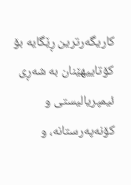کاریگەرترین ڕێگایە بۆ کۆتاییهێنان بە شەڕی ئیمپریالیستی و کۆنەپەرستانە، و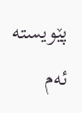پێویستە ئەم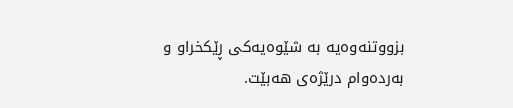بزووتنەوەیە بە شێوەیەکی ڕێکخراو و بەردەوام درێژەی هەبێت.